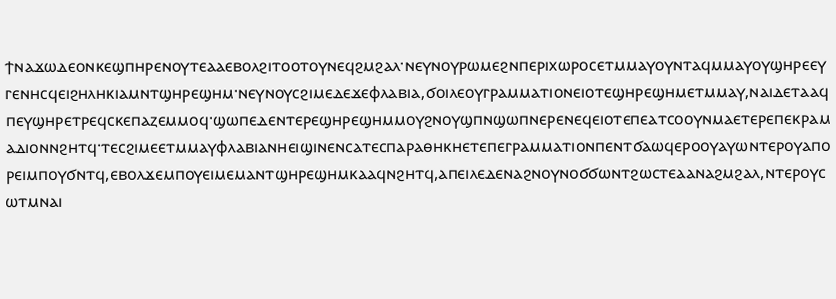ϯⲛⲁϫⲱⲇⲉⲟⲛⲕⲉϣⲡⲏⲣⲉⲛⲟⲩⲧⲉⲁⲁⲉⲃⲟⲗϩⲓⲧⲟⲟⲧⲟⲩⲛⲉϥϩⲙϩⲁⲗ·ⲛⲉⲩⲛⲟⲩⲣⲱⲙⲉϩⲛⲡⲉⲣⲓⲭⲱⲣⲟⲥⲉⲧⲙⲙⲁⲩⲟⲩⲛⲧⲁϥⲙⲙⲁⲩⲟⲩϣⲏⲣⲉⲉⲩⲅⲉⲛⲏⲥϥⲉⲓϩⲏⲗⲏⲕⲓⲁⲙⲛⲧϣⲏⲣⲉϣⲏⲙ·ⲛⲉⲩⲛⲟⲩⲥϩⲓⲙⲉⲇⲉϫⲉⲫⲗⲁⲃⲓⲁ,ϭⲟⲓⲗⲉⲟⲩⲅⲣⲁⲙⲙⲁⲧⲓⲟⲛⲉⲓⲟⲧⲉϣⲏⲣⲉϣⲏⲙⲉⲧⲙⲙⲁⲩ,ⲛⲁⲓⲇⲉⲧⲁⲁϥⲡⲉⲩϣⲏⲣⲉⲧⲣⲉϥⲥⲕⲉⲡⲁⲍⲉⲙⲙⲟϥ·ϣⲱⲡⲉⲇⲉⲛⲧⲉⲣⲉϣⲏⲣⲉϣⲏⲙⲙⲟⲩϩⲛⲟⲩϣⲡⲛϣⲱⲡⲛⲉⲣⲉⲛⲉϥⲉⲓⲟⲧⲉⲡⲉⲁⲧⲥⲟⲟⲩⲛⲙⲁⲉⲧⲉⲣⲉⲡⲉⲕⲣⲁⲙⲁⲇⲓⲟⲛⲛϩⲏⲧϥ·ⲧⲉⲥϩⲓⲙⲉⲉⲧⲙⲙⲁⲩⲫⲗⲁⲃⲓⲁⲛⲏⲉⲓϣⲓⲛⲉⲛⲥⲁⲧⲉⲥⲡⲁⲣⲁⲑⲏⲕⲏⲉⲧⲉⲡⲉⲅⲣⲁⲙⲙⲁⲧⲓⲟⲛⲡⲉⲛⲧϭⲁⲱϥⲉⲣⲟⲟⲩⲁⲩⲱⲛⲧⲉⲣⲟⲩⲁⲡⲟⲣⲉⲓⲙⲡⲟⲩϭⲛⲧϥ,ⲉⲃⲟⲗϫⲉⲙⲡⲟⲩⲉⲓⲙⲉⲙⲁⲛⲧϣⲏⲣⲉϣⲏⲙⲕⲁⲁϥⲛϩⲏⲧϥ,ⲁⲡⲉⲓⲗⲉⲇⲉⲛⲁϩⲛⲟⲩⲛⲟϭϭⲱⲛⲧϩⲱⲥⲧⲉⲁⲁⲛⲁϩⲙϩⲁⲗ,ⲛⲧⲉⲣⲟⲩⲥⲱⲧⲙⲛⲁⲓ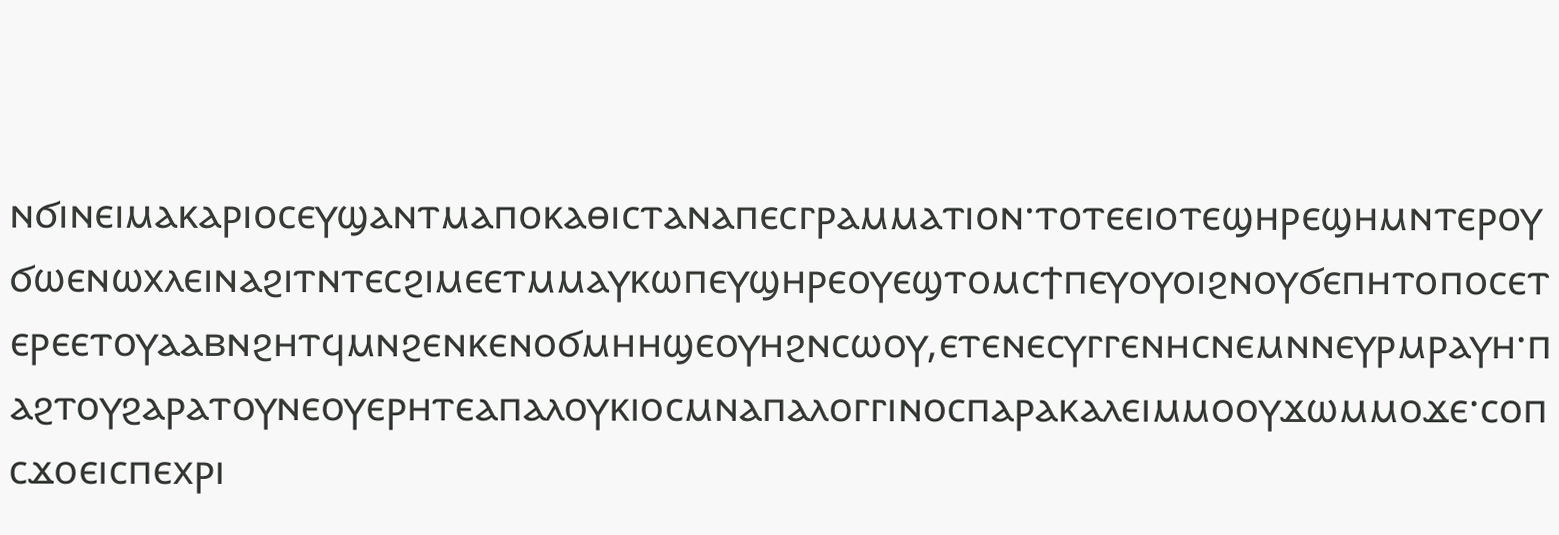ⲛϭⲓⲛⲉⲓⲙⲁⲕⲁⲣⲓⲟⲥⲉⲩϣⲁⲛⲧⲙⲁⲡⲟⲕⲁⲑⲓⲥⲧⲁⲛⲁⲡⲉⲥⲅⲣⲁⲙⲙⲁⲧⲓⲟⲛ·ⲧⲟⲧⲉⲉⲓⲟⲧⲉϣⲏⲣⲉϣⲏⲙⲛⲧⲉⲣⲟⲩϭⲱⲉⲛⲱⲭⲗⲉⲓⲛⲁϩⲓⲧⲛⲧⲉⲥϩⲓⲙⲉⲉⲧⲙⲙⲁⲩⲕⲱⲡⲉⲩϣⲏⲣⲉⲟⲩⲉϣⲧⲟⲙⲥϯⲡⲉⲩⲟⲩⲟⲓϩⲛⲟⲩϭⲉⲡⲏⲧⲟⲡⲟⲥⲉⲧⲉⲣⲉⲉⲧⲟⲩⲁⲁⲃⲛϩⲏⲧϥⲙⲛϩⲉⲛⲕⲉⲛⲟϭⲙⲏⲏϣⲉⲟⲩⲏϩⲛⲥⲱⲟⲩ,ⲉⲧⲉⲛⲉⲥⲩⲅⲅⲉⲛⲏⲥⲛⲉⲙⲛⲛⲉⲩⲣⲙⲣⲁⲩⲏ·ⲡⲁϩⲧⲟⲩϩⲁⲣⲁⲧⲟⲩⲛⲉⲟⲩⲉⲣⲏⲧⲉⲁⲡⲁⲗⲟⲩⲕⲓⲟⲥⲙⲛⲁⲡⲁⲗⲟⲅⲅⲓⲛⲟⲥⲡⲁⲣⲁⲕⲁⲗⲉⲓⲙⲙⲟⲟⲩϫⲱⲙⲙⲟϫⲉ·ⲥⲟⲡⲥϫⲟⲉⲓⲥⲡⲉⲭⲣⲓ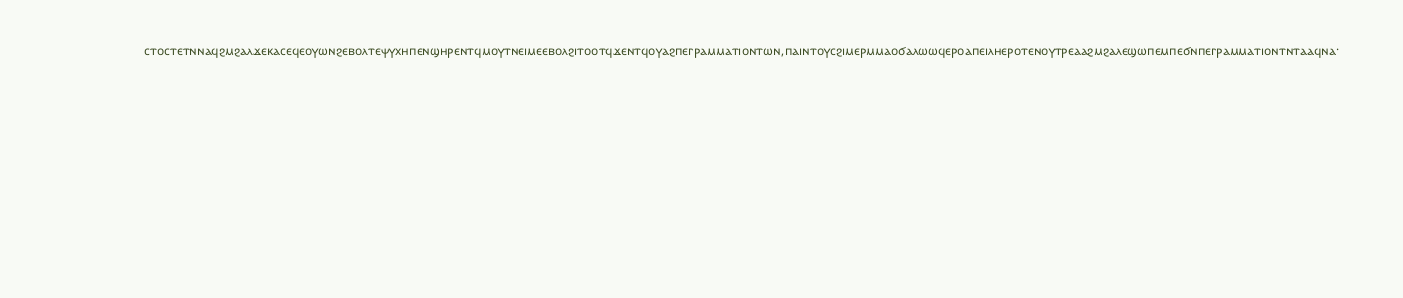ⲥⲧⲟⲥⲧⲉⲧⲛⲛⲁϥϩⲙϩⲁⲗϫⲉⲕⲁⲥⲉϥⲉⲟⲩⲱⲛϩⲉⲃⲟⲗⲧⲉⲯⲩⲭⲏⲡⲉⲛϣⲏⲣⲉⲛⲧϥⲙⲟⲩⲧⲛⲉⲓⲙⲉⲉⲃⲟⲗϩⲓⲧⲟⲟⲧϥϫⲉⲛⲧϥⲟⲩⲁϩⲡⲉⲅⲣⲁⲙⲙⲁⲧⲓⲟⲛⲧⲱⲛ,ⲡⲁⲓⲛⲧⲟⲩⲥϩⲓⲙⲉⲣⲙⲙⲁⲟϭⲁⲗⲱⲱϥⲉⲣⲟⲁⲡⲉⲓⲗⲏⲉⲣⲟⲧⲉⲛⲟⲩⲧⲣⲉⲁⲁϩⲙϩⲁⲗⲉϣⲱⲡⲉⲙⲡⲉϭⲛⲡⲉⲅⲣⲁⲙⲙⲁⲧⲓⲟⲛⲧⲛⲧⲁⲁϥⲛⲁ·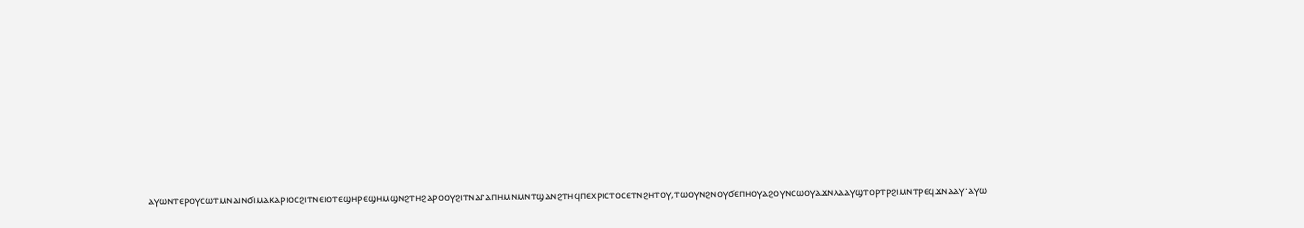ⲁⲩⲱⲛⲧⲉⲣⲟⲩⲥⲱⲧⲙⲛⲁⲓⲛϭⲓⲙⲁⲕⲁⲣⲓⲟⲥϩⲓⲧⲛⲉⲓⲟⲧⲉϣⲏⲣⲉϣⲏⲙϣⲛϩⲧⲏϩⲁⲣⲟⲟⲩϩⲓⲧⲛⲁⲅⲁⲡⲏⲙⲛⲙⲛⲧϣⲁⲛϩⲧⲏϥⲡⲉⲭⲣⲓⲥⲧⲟⲥⲉⲧⲛϩⲏⲧⲟⲩ,ⲧⲱⲟⲩⲛϩⲛⲟⲩϭⲉⲡⲏⲟⲩⲁϩⲟⲩⲛⲥⲱⲟⲩⲁϫⲛⲗⲁⲁⲩϣⲧⲟⲣⲧⲣϩⲓⲙⲛⲧⲣⲉϥϫⲛⲁⲁⲩ·ⲁⲩⲱ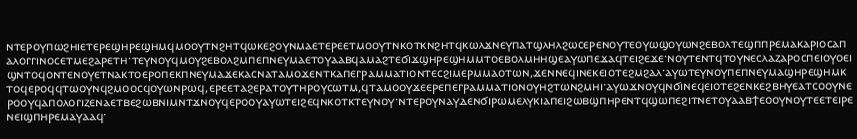ⲛⲧⲉⲣⲟⲩⲡⲱϩⲏⲓⲉⲧⲉⲣⲉϣⲏⲣⲉϣⲏⲙϥⲙⲟⲟⲩⲧⲛϩⲏⲧϥⲱⲕⲉϩⲟⲩⲛⲙⲁⲉⲧⲉⲣⲉⲉⲧⲙⲟⲟⲩⲧⲛⲕⲟⲧⲕⲛϩⲏⲧϥⲕⲱⲗϫⲛⲉⲩⲡⲁⲧϣⲗⲏⲗϩⲱⲥⲉⲣⲉⲛⲟⲩⲧⲉⲟⲩⲱϣⲟⲩⲱⲛϩⲉⲃⲟⲗⲧⲉϣⲡⲡⲣⲉⲙⲁⲕⲁⲣⲓⲟⲥⲁⲡⲁⲗⲟⲅⲅⲓⲛⲟⲥⲉⲧⲙⲉϩⲁⲣⲉⲧⲏ·ⲧⲉⲩⲛⲟⲩϥⲙⲟⲩϩⲉⲃⲟⲗϩⲙⲡⲉⲡⲛⲉⲩⲙⲁⲉⲧⲟⲩⲁⲁⲃϥⲁⲙⲁϩⲧⲉϭⲓϫϣⲏⲣⲉϣⲏⲙⲙⲧⲟⲉⲃⲟⲗⲙⲏⲏϣⲉⲁⲩⲱⲡⲉϫⲁϥⲧⲉⲓϩⲉϫⲉ·ⲛⲟⲩⲧⲉⲛⲧϥⲧⲟⲩⲛⲉⲥⲗⲁⲍⲁⲣⲟⲥⲡⲉⲓⲟⲩⲟⲉⲓϣⲛⲧⲟϥⲟⲛⲧⲉⲛⲟⲩⲉⲧⲛⲁⲕⲧⲟⲉⲣⲟⲡⲉⲕⲡⲛⲉⲩⲙⲁϫⲉⲕⲁⲥⲛⲁⲧⲁⲙⲟϫⲉⲛⲧⲕⲁⲡⲉⲅⲣⲁⲙⲙⲁⲧⲓⲟⲛⲧⲉⲥϩⲓⲙⲉⲣⲙⲙⲁⲟⲧⲱⲛ,ϫⲉⲛⲛⲉϥⲓⲛⲉⲕⲉⲓⲟⲧⲉϩⲙϩⲁⲗ·ⲁⲩⲱⲧⲉⲩⲛⲟⲩⲡⲉⲡⲛⲉⲩⲙⲁϣⲏⲣⲉϣⲏⲙⲕⲧⲟϥⲉⲣⲟϥϥⲧⲱⲟⲩⲛϥϩⲙⲟⲟⲥϥⲟⲩⲱⲛⲣⲱϥ,ⲉⲣⲉⲉⲧⲁϩⲉⲣⲁⲧⲟⲩⲧⲏⲣⲟⲩⲥⲱⲧⲙ,ϥⲧⲁⲙⲟⲟⲩϫⲉⲉⲣⲉⲡⲉⲅⲣⲁⲙⲙⲁⲧⲓⲟⲛⲟⲩⲏϩⲧⲱⲛϩⲙⲏⲓ·ⲁⲩⲱϫⲛⲟⲩϥⲛϭⲓⲛⲉϥⲉⲓⲟⲧⲉϩⲉⲛⲕⲉϩⲃⲏⲩⲉⲁⲧⲥⲟⲟⲩⲛⲉⲣⲟⲟⲩϥⲁⲡⲟⲗⲟⲅⲓⲍⲉⲛⲁⲉⲧⲃⲉϩⲱⲃⲛⲓⲙⲛⲧϫⲛⲟⲩϥⲉⲣⲟⲟⲩⲁⲩⲱⲧⲉⲓϩⲉϥⲛⲕⲟⲧⲕⲧⲉⲩⲛⲟⲩ·ⲛⲧⲉⲣⲟⲩⲛⲁⲩⲇⲉⲛϭⲓⲣⲱⲙⲉⲗⲩⲕⲓⲁⲡⲉⲓϩⲱⲃϣⲡⲏⲣⲉⲛⲧϥϣⲱⲡⲉϩⲓⲧⲛⲉⲧⲟⲩⲁⲁⲃϯⲉⲟⲟⲩⲛⲟⲩⲧⲉⲉⲧⲉⲓⲣⲉⲛⲉⲓϣⲡⲏⲣⲉⲙⲁⲩⲁⲁϥ·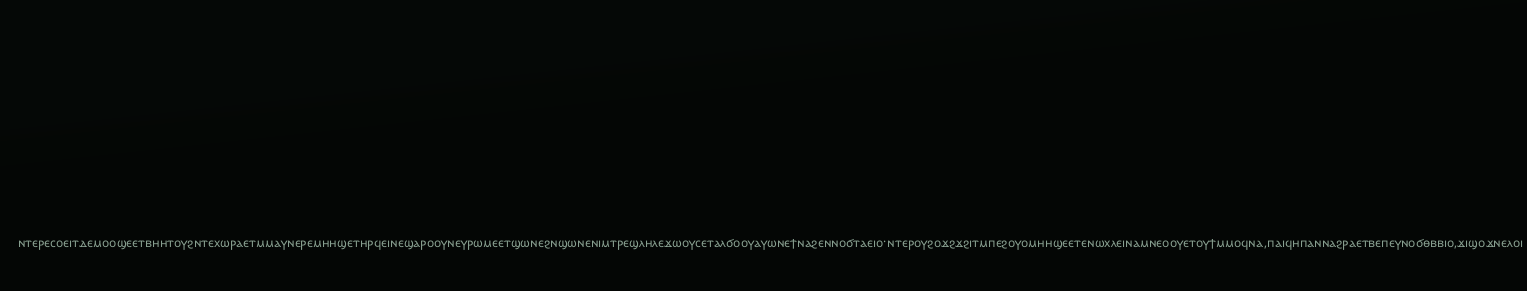ⲛⲧⲉⲣⲉⲥⲟⲉⲓⲧⲇⲉⲙⲟⲟϣⲉⲉⲧⲃⲏⲏⲧⲟⲩϩⲛⲧⲉⲭⲱⲣⲁⲉⲧⲙⲙⲁⲩⲛⲉⲣⲉⲙⲏⲏϣⲉⲧⲏⲣϥⲉⲓⲛⲉϣⲁⲣⲟⲟⲩⲛⲉⲩⲣⲱⲙⲉⲉⲧϣⲱⲛⲉϩⲛϣⲱⲛⲉⲛⲓⲙⲧⲣⲉϣⲗⲏⲗⲉϫⲱⲟⲩⲥⲉⲧⲁⲗϭⲟⲟⲩⲁⲩⲱⲛⲉϯⲛⲁϩⲉⲛⲛⲟϭⲧⲁⲉⲓⲟ·ⲛⲧⲉⲣⲟⲩϩⲟϫϩϫϩⲓⲧⲙⲡⲉϩⲟⲩⲟⲙⲏⲏϣⲉⲉⲧⲉⲛⲱⲭⲗⲉⲓⲛⲁⲙⲛⲉⲟⲟⲩⲉⲧⲟⲩϯⲙⲙⲟϥⲛⲁ,ⲡⲁⲓϥⲏⲡⲁⲛⲛⲁϩⲣⲁⲉⲧⲃⲉⲡⲉⲩⲛⲟϭⲑⲃⲃⲓⲟ,ϫⲓϣⲟϫⲛⲉⲗⲟⲓ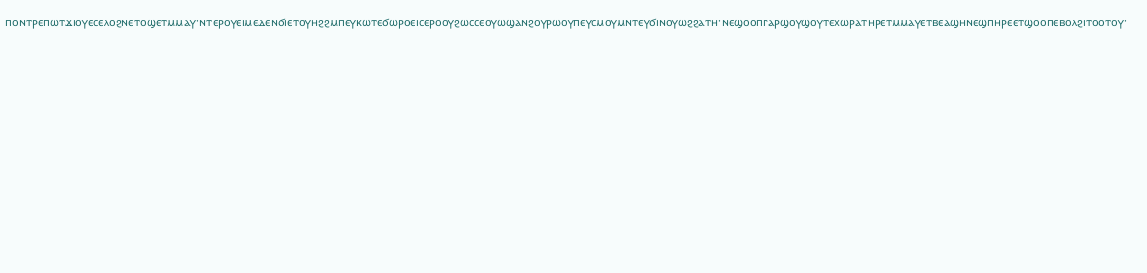ⲡⲟⲛⲧⲣⲉⲡⲱⲧϫⲓⲟⲩⲉⲥⲉⲗⲟϩⲛⲉⲧⲟϣⲉⲧⲙⲙⲁⲩ·ⲛⲧⲉⲣⲟⲩⲉⲓⲙⲉⲇⲉⲛϭⲓⲉⲧⲟⲩⲏϩϩⲙⲡⲉⲩⲕⲱⲧⲉϭⲱⲣⲟⲉⲓⲥⲉⲣⲟⲟⲩϩⲱⲥⲥⲉⲟⲩⲱϣⲁⲛϩⲟⲩⲣⲱⲟⲩⲡⲉⲩⲥⲙⲟⲩⲙⲛⲧⲉⲩϭⲓⲛⲟⲩⲱϩϩⲁⲧⲏ·ⲛⲉϣⲟⲟⲡⲅⲁⲣϣⲟⲩϣⲟⲩⲧⲉⲭⲱⲣⲁⲧⲏⲣⲉⲧⲙⲙⲁⲩⲉⲧⲃⲉⲁϣⲏⲛⲉϣⲡⲏⲣⲉⲉⲧϣⲟⲟⲡⲉⲃⲟⲗϩⲓⲧⲟⲟⲧⲟⲩ·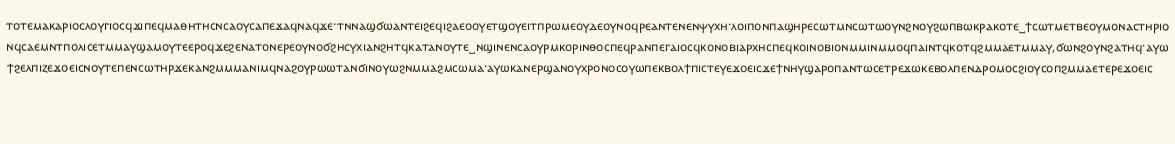ⲧⲟⲧⲉⲙⲁⲕⲁⲣⲓⲟⲥⲗⲟⲩⲅⲓⲟⲥϥϫⲓⲡⲉϥⲙⲁⲑⲏⲧⲏⲥⲛⲥⲁⲟⲩⲥⲁⲡⲉϫⲁϥⲛⲁϥϫⲉ·ⲧⲛⲛⲁϣϭⲱⲁⲛⲧⲉⲓϩⲉϥⲓϩⲁⲉⲟⲟⲩⲉⲧϣⲟⲩⲉⲓⲧⲡⲣⲱⲙⲉⲟⲩⲇⲉⲟⲩⲛⲟϥⲣⲉⲁⲛⲧⲉⲛⲉⲛⲯⲩⲭⲏ·ⲗⲟⲓⲡⲟⲛⲡⲁϣⲏⲣⲉⲥⲱⲧⲙⲛⲥⲱⲧⲱⲟⲩⲛϩⲛⲟⲩϩⲱⲡⲃⲱⲕⲣⲁⲕⲟⲧⲉ˽ϯⲥⲱⲧⲙⲉⲧⲃⲉⲟⲩⲙⲟⲛⲁⲥⲧⲏⲣⲓⲟⲛϥⲥⲁⲉⲙⲛⲧⲡⲟⲗⲓⲥⲉⲧⲙⲙⲁⲩϣⲁⲙⲟⲩⲧⲉⲉⲣⲟϥϫⲉϩⲉⲛⲁⲧⲟⲛⲉⲣⲉⲟⲩⲛⲟϭϩⲏⲥⲩⲭⲓⲁⲛϩⲏⲧϥⲕⲁⲧⲁⲛⲟⲩⲧⲉ˽ⲛϣⲓⲛⲉⲛⲥⲁⲟⲩⲣⲙⲕⲟⲣⲓⲛⲑⲟⲥⲡⲉϥⲣⲁⲛⲡⲉⲅⲁⲓⲟⲥϥⲕⲟⲛⲟⲃⲓⲁⲣⲭⲏⲥⲡⲉϥⲕⲟⲓⲛⲟⲃⲓⲟⲛⲙⲙⲓⲛⲙⲙⲟϥⲡⲁⲓⲛⲧϥⲕⲟⲧϥϩⲙⲙⲁⲉⲧⲙⲙⲁⲩ,ϭⲱⲛϩⲟⲩⲛϩⲁⲧⲏϥ·ⲁⲩⲱϯϩⲉⲗⲡⲓⲍⲉϫⲟⲉⲓⲥⲛⲟⲩⲧⲉⲡⲉⲛⲥⲱⲧⲏⲣϫⲉⲕⲁⲛϩⲙⲙⲙⲁⲛⲓⲙϥⲛⲁϩⲟⲩⲣⲱⲱⲧⲁⲛϭⲓⲛⲟⲩⲱϩⲛⲙⲙⲁϩⲙⲥⲱⲙⲁ·ⲁⲩⲱⲕⲁⲛⲉⲣϣⲁⲛⲟⲩⲭⲣⲟⲛⲟⲥⲟⲩⲱⲡⲉⲕⲃⲟⲗϯⲡⲓⲥⲧⲉⲩⲉϫⲟⲉⲓⲥϫⲉϯⲛⲏⲩϣⲁⲣⲟⲡⲁⲛⲧⲱⲥⲉⲧⲣⲉϫⲱⲕⲉⲃⲟⲗⲡⲉⲛⲇⲣⲟⲙⲟⲥϩⲓⲟⲩⲥⲟⲡϩⲙⲙⲁⲉⲧⲉⲣⲉϫⲟⲉⲓⲥ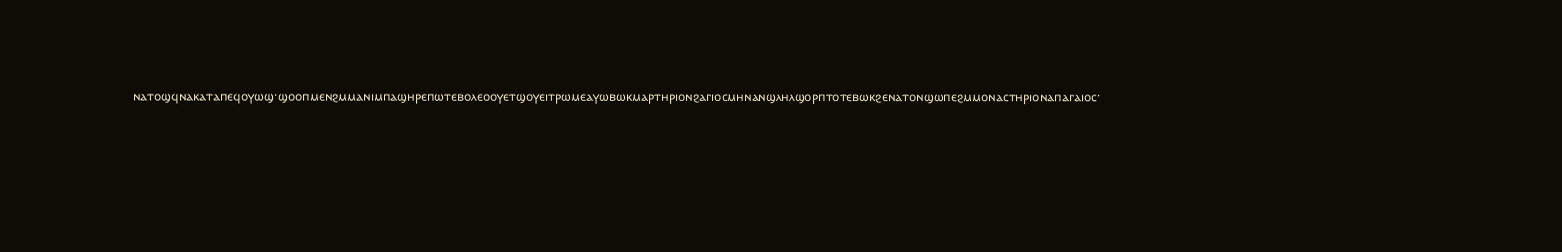ⲛⲁⲧⲟϣϥⲛⲁⲕⲁⲧⲁⲡⲉϥⲟⲩⲱϣ·ϣⲟⲟⲡⲙⲉⲛϩⲙⲙⲁⲛⲓⲙⲡⲁϣⲏⲣⲉⲡⲱⲧⲉⲃⲟⲗⲉⲟⲟⲩⲉⲧϣⲟⲩⲉⲓⲧⲣⲱⲙⲉⲁⲩⲱⲃⲱⲕⲙⲁⲣⲧⲏⲣⲓⲟⲛϩⲁⲅⲓⲟⲥⲙⲏⲛⲁⲛϣⲗⲏⲗϣⲟⲣⲡⲧⲟⲧⲉⲃⲱⲕϩⲉⲛⲁⲧⲟⲛϣⲱⲡⲉϩⲙⲙⲟⲛⲁⲥⲧⲏⲣⲓⲟⲛⲁⲡⲁⲅⲁⲓⲟⲥ·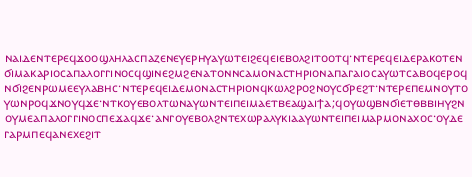ⲛⲁⲓⲇⲉⲛⲧⲉⲣⲉϥϫⲟⲟϣⲗⲏⲗⲁⲥⲡⲁⲍⲉⲛⲉⲩⲉⲣⲏⲩⲁⲩⲱⲧⲉⲓϩⲉϥⲉⲓⲉⲃⲟⲗϩⲓⲧⲟⲟⲧϥ·ⲛⲧⲉⲣⲉϥⲉⲓⲇⲉⲣⲁⲕⲟⲧⲉⲛϭⲓⲙⲁⲕⲁⲣⲓⲟⲥⲁⲡⲁⲗⲟⲅⲅⲓⲛⲟⲥϥϣⲓⲛⲉϩⲙϩⲉⲛⲁⲧⲟⲛⲛⲥⲁⲙⲟⲛⲁⲥⲧⲏⲣⲓⲟⲛⲁⲡⲁⲅⲁⲓⲟⲥⲁⲩⲱⲧⲥⲁⲃⲟϥⲉⲣⲟϥⲛϭⲓϩⲉⲛⲣⲱⲙⲉⲉⲩⲗⲁⲃⲏⲥ·ⲛⲧⲉⲣⲉϥⲉⲓⲇⲉⲙⲟⲛⲁⲥⲧⲏⲣⲓⲟⲛϥⲕⲱⲗϩⲣⲟϩⲛⲟⲩⲥϭⲣⲉϩⲧ·ⲛⲧⲉⲣⲉⲡⲉⲙⲛⲟⲩⲧⲟⲩⲱⲛⲣⲟϥϫⲛⲟⲩϥϫⲉ·ⲛⲧⲕⲟⲩⲉⲃⲟⲗⲧⲱⲛⲁⲩⲱⲛⲧⲉⲓⲡⲉⲓⲙⲁⲉⲧⲃⲉⲁϣⲁⲓϯⲁ;ϥⲟⲩⲱϣⲃⲛϭⲓⲉⲧⲑⲃⲃⲓⲏⲩϩⲛⲟⲩⲙⲉⲁⲡⲁⲗⲟⲅⲅⲓⲛⲟⲥⲡⲉϫⲁϥϫⲉ·ⲁⲛⲅⲟⲩⲉⲃⲟⲗϩⲛⲧⲉⲭⲱⲣⲁⲗⲩⲕⲓⲁⲁⲩⲱⲛⲧⲉⲓⲡⲉⲓⲙⲁⲣⲙⲟⲛⲁⲭⲟⲥ·ⲟⲩⲇⲉⲅⲁⲣⲙⲡⲉϥⲁⲛⲉⲭⲉϩⲓⲧ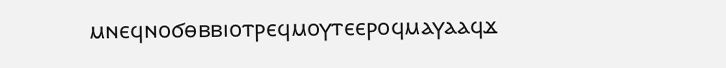ⲙⲛⲉϥⲛⲟϭⲑⲃⲃⲓⲟⲧⲣⲉϥⲙⲟⲩⲧⲉⲉⲣⲟϥⲙⲁⲩⲁⲁϥϫ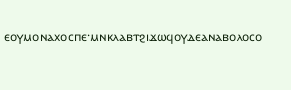ⲉⲟⲩⲙⲟⲛⲁⲭⲟⲥⲡⲉ·ⲙⲛⲕⲗⲁⲃⲧϩⲓϫⲱϥⲟⲩⲇⲉⲁⲛⲁⲃⲟⲗⲟⲥⲟ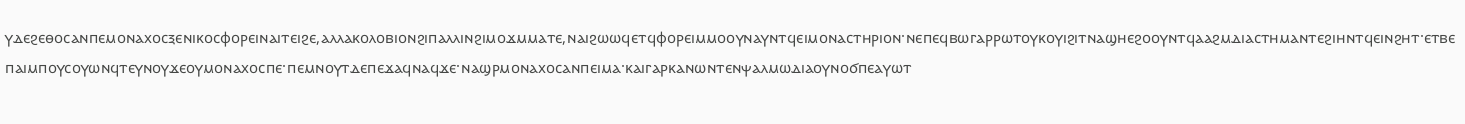ⲩⲇⲉϩⲉⲑⲟⲥⲁⲛⲡⲉⲙⲟⲛⲁⲭⲟⲥⲝⲉⲛⲓⲕⲟⲥⲫⲟⲣⲉⲓⲛⲁⲓⲧⲉⲓϩⲉ,ⲁⲗⲗⲁⲕⲟⲗⲟⲃⲓⲟⲛϩⲓⲡⲁⲗⲗⲓⲛϩⲓⲙⲟϫⲙⲙⲁⲧⲉ,ⲛⲁⲓϩⲱⲱϥⲉⲧϥⲫⲟⲣⲉⲓⲙⲙⲟⲟⲩⲛⲁⲩⲛⲧϥⲉⲓⲙⲟⲛⲁⲥⲧⲏⲣⲓⲟⲛ·ⲛⲉⲡⲉϥⲃⲱⲅⲁⲣⲣⲱⲧⲟⲩⲕⲟⲩⲓϩⲓⲧⲛⲁϣⲏⲉϩⲟⲟⲩⲛⲧϥⲁⲁϩⲙⲇⲓⲁⲥⲧⲏⲙⲁⲛⲧⲉϩⲓⲏⲛⲧϥⲉⲓⲛϩⲏⲧ·ⲉⲧⲃⲉⲡⲁⲓⲙⲡⲟⲩⲥⲟⲩⲱⲛϥⲧⲉⲩⲛⲟⲩϫⲉⲟⲩⲙⲟⲛⲁⲭⲟⲥⲡⲉ·ⲡⲉⲙⲛⲟⲩⲧⲇⲉⲡⲉϫⲁϥⲛⲁϥϫⲉ·ⲛⲁϣⲣⲙⲟⲛⲁⲭⲟⲥⲁⲛⲡⲉⲓⲙⲁ·ⲕⲁⲓⲅⲁⲣⲕⲁⲛⲱⲛⲧⲉⲛⲯⲁⲗⲙⲱⲇⲓⲁⲟⲩⲛⲟϭⲡⲉⲁⲩⲱⲧ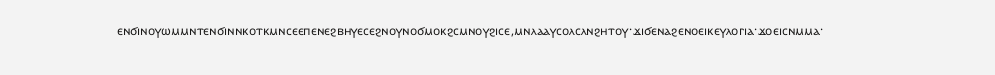ⲉⲛϭⲓⲛⲟⲩⲱⲙⲙⲛⲧⲉⲛϭⲓⲛⲛⲕⲟⲧⲕⲙⲛⲥⲉⲉⲡⲉⲛⲉϩⲃⲏⲩⲉⲥⲉϩⲛⲟⲩⲛⲟϭⲙⲟⲕϩⲥⲙⲛⲟⲩϩⲓⲥⲉ,ⲙⲛⲗⲁⲁⲩⲥⲟⲗⲥⲗⲛϩⲏⲧⲟⲩ·ϫⲓϭⲉⲛⲁϩⲉⲛⲟⲉⲓⲕⲉⲩⲗⲟⲅⲓⲁ·ϫⲟⲉⲓⲥⲛⲙⲙⲁ·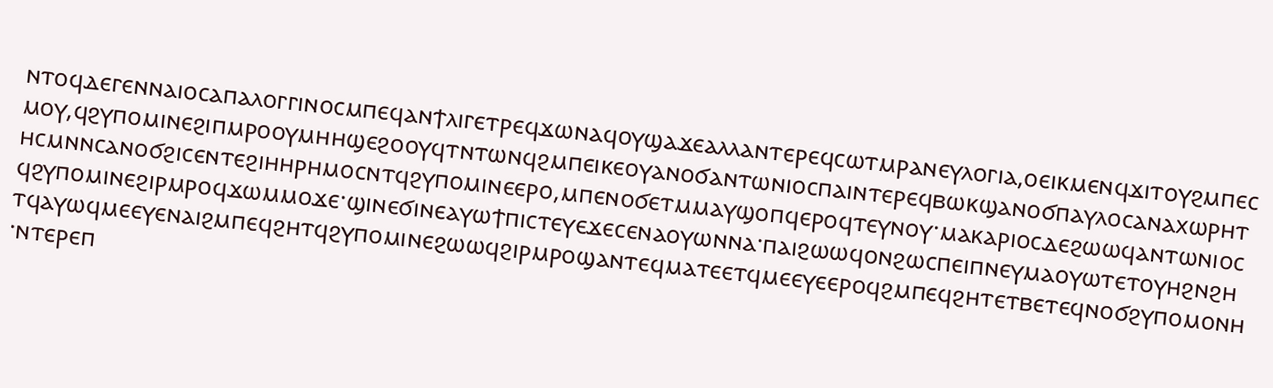ⲛⲧⲟϥⲇⲉⲅⲉⲛⲛⲁⲓⲟⲥⲁⲡⲁⲗⲟⲅⲅⲓⲛⲟⲥⲙⲡⲉϥⲁⲛϯⲗⲓⲅⲉⲧⲣⲉϥϫⲱⲛⲁϥⲟⲩϣⲁϫⲉⲁⲗⲗⲁⲛⲧⲉⲣⲉϥⲥⲱⲧⲙⲣⲁⲛⲉⲩⲗⲟⲅⲓⲁ,ⲟⲉⲓⲕⲙⲉⲛϥϫⲓⲧⲟⲩϩⲙⲡⲉⲥⲙⲟⲩ,ϥϩⲩⲡⲟⲙⲓⲛⲉϩⲓⲡⲙⲣⲟⲟⲩⲙⲏⲏϣⲉϩⲟⲟⲩϥⲧⲛⲧⲱⲛϥϩⲙⲡⲉⲓⲕⲉⲟⲩⲁⲛⲟϭⲁⲛⲧⲱⲛⲓⲟⲥⲡⲁⲓⲛⲧⲉⲣⲉϥⲃⲱⲕϣⲁⲛⲟϭⲡⲁⲩⲗⲟⲥⲁⲛⲁⲭⲱⲣⲏⲧⲏⲥⲙⲛⲛⲥⲁⲛⲟϭϩⲓⲥⲉⲛⲧⲉϩⲓⲏⲏⲣⲏⲙⲟⲥⲛⲧϥϩⲩⲡⲟⲙⲓⲛⲉⲉⲣⲟ,ⲙⲡⲉⲛⲟϭⲉⲧⲙⲙⲁⲩϣⲟⲡϥⲉⲣⲟϥⲧⲉⲩⲛⲟⲩ·ⲙⲁⲕⲁⲣⲓⲟⲥⲇⲉϩⲱⲱϥⲁⲛⲧⲱⲛⲓⲟⲥϥϩⲩⲡⲟⲙⲓⲛⲉϩⲓⲣⲙⲣⲟϥϫⲱⲙⲙⲟϫⲉ·ϣⲓⲛⲉϭⲓⲛⲉⲁⲩⲱϯⲡⲓⲥⲧⲉⲩⲉϫⲉⲥⲉⲛⲁⲟⲩⲱⲛⲛⲁ·ⲡⲁⲓϩⲱⲱϥⲟⲛϩⲱⲥⲡⲉⲓⲡⲛⲉⲩⲙⲁⲟⲩⲱⲧⲉⲧⲟⲩⲏϩⲛϩⲏⲧϥⲁⲩⲱϥⲙⲉⲉⲩⲉⲛⲁⲓϩⲙⲡⲉϥϩⲏⲧϥϩⲩⲡⲟⲙⲓⲛⲉϩⲱⲱϥϩⲓⲣⲙⲣⲟϣⲁⲛⲧⲉϥⲙⲁⲧⲉⲉⲧϥⲙⲉⲉⲩⲉⲉⲣⲟϥϩⲙⲡⲉϥϩⲏⲧⲉⲧⲃⲉⲧⲉϥⲛⲟϭϩⲩⲡⲟⲙⲟⲛⲏ·ⲛⲧⲉⲣⲉⲡ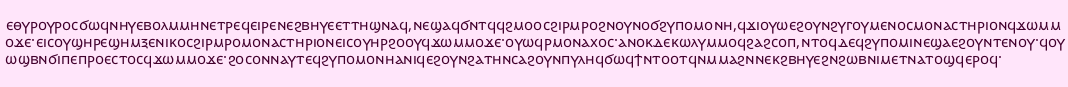ⲉⲑⲩⲣⲟⲩⲣⲟⲥϭⲱϥⲛⲏⲩⲉⲃⲟⲗⲙⲙⲏⲛⲉⲧⲣⲉϥⲉⲓⲣⲉⲛⲉϩⲃⲏⲩⲉⲉⲧⲧⲏϣⲛⲁϥ,ⲛⲉϣⲁϥϭⲛⲧϥϥϩⲙⲟⲟⲥϩⲓⲣⲙⲣⲟϩⲛⲟⲩⲛⲟϭϩⲩⲡⲟⲙⲟⲛⲏ,ϥϫⲓⲟⲩⲱⲉϩⲟⲩⲛϩⲩⲅⲟⲩⲙⲉⲛⲟⲥⲙⲟⲛⲁⲥⲧⲏⲣⲓⲟⲛϥϫⲱⲙⲙⲟϫⲉ·ⲉⲓⲥⲟⲩϣⲏⲣⲉϣⲏⲙⲝⲉⲛⲓⲕⲟⲥϩⲓⲣⲙⲣⲟⲙⲟⲛⲁⲥⲧⲏⲣⲓⲟⲛⲉⲓⲥⲟⲩⲏⲣϩⲟⲟⲩϥϫⲱⲙⲙⲟϫⲉ·ⲟⲩⲱϥⲣⲙⲟⲛⲁⲭⲟⲥ·ⲁⲛⲟⲕⲇⲉⲕⲱⲗⲩⲙⲙⲟϥϩⲁϩⲥⲟⲡ,ⲛⲧⲟϥⲇⲉϥϩⲩⲡⲟⲙⲓⲛⲉϣⲁⲉϩⲟⲩⲛⲧⲉⲛⲟⲩ·ϥⲟⲩⲱϣⲃⲛϭⲓⲡⲉⲡⲣⲟⲉⲥⲧⲟⲥϥϫⲱⲙⲙⲟϫⲉ·ϩⲟⲥⲟⲛⲛⲁⲩⲧⲉϥϩⲩⲡⲟⲙⲟⲛⲏⲁⲛⲓϥⲉϩⲟⲩⲛϩⲁⲧⲏⲛⲥⲁϩⲟⲩⲛⲡⲩⲗⲏϥϭⲱϥϯⲛⲧⲟⲟⲧϥⲛⲙⲙⲁϩⲛⲛⲉⲕϩⲃⲏⲩⲉϩⲛϩⲱⲃⲛⲓⲙⲉⲧⲛⲁⲧⲟϣϥⲉⲣⲟϥ·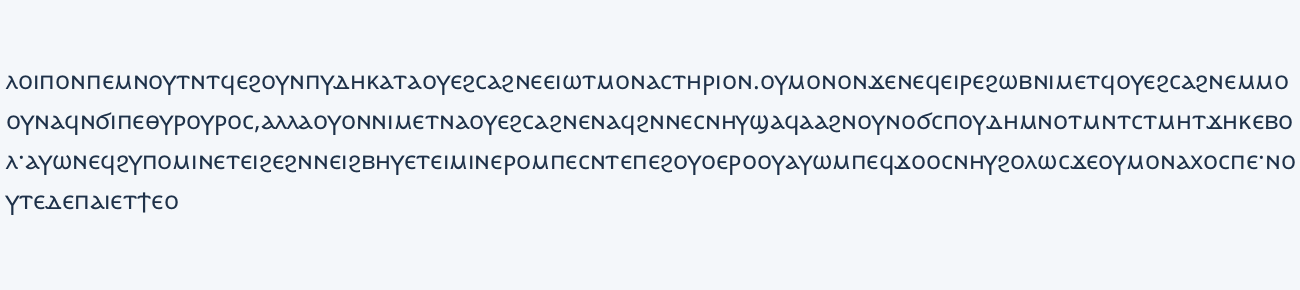ⲗⲟⲓⲡⲟⲛⲡⲉⲙⲛⲟⲩⲧⲛⲧϥⲉϩⲟⲩⲛⲡⲩⲇⲏⲕⲁⲧⲁⲟⲩⲉϩⲥⲁϩⲛⲉⲉⲓⲱⲧⲙⲟⲛⲁⲥⲧⲏⲣⲓⲟⲛ.ⲟⲩⲙⲟⲛⲟⲛϫⲉⲛⲉϥⲉⲓⲣⲉϩⲱⲃⲛⲓⲙⲉⲧϥⲟⲩⲉϩⲥⲁϩⲛⲉⲙⲙⲟⲟⲩⲛⲁϥⲛϭⲓⲡⲉⲑⲩⲣⲟⲩⲣⲟⲥ,ⲁⲗⲗⲁⲟⲩⲟⲛⲛⲓⲙⲉⲧⲛⲁⲟⲩⲉϩⲥⲁϩⲛⲉⲛⲁϥϩⲛⲛⲉⲥⲛⲏⲩϣⲁϥⲁⲁϩⲛⲟⲩⲛⲟϭⲥⲡⲟⲩⲇⲏⲙⲛⲟⲧⲙⲛⲧⲥⲧⲙⲏⲧϫⲏⲕⲉⲃⲟⲗ·ⲁⲩⲱⲛⲉϥϩⲩⲡⲟⲙⲓⲛⲉⲧⲉⲓϩⲉϩⲛⲛⲉⲓϩⲃⲏⲩⲉⲧⲉⲓⲙⲓⲛⲉⲣⲟⲙⲡⲉⲥⲛⲧⲉⲡⲉϩⲟⲩⲟⲉⲣⲟⲟⲩⲁⲩⲱⲙⲡⲉϥϫⲟⲟⲥⲛⲏⲩϩⲟⲗⲱⲥϫⲉⲟⲩⲙⲟⲛⲁⲭⲟⲥⲡⲉ·ⲛⲟⲩⲧⲉⲇⲉⲡⲁⲓⲉⲧϯⲉⲟ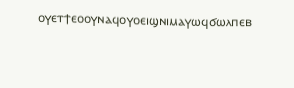ⲟⲩⲉⲧϯⲉⲟⲟⲩⲛⲁϥⲟⲩⲟⲉⲓϣⲛⲓⲙⲁⲩⲱϥϭⲱⲗⲡⲉⲃ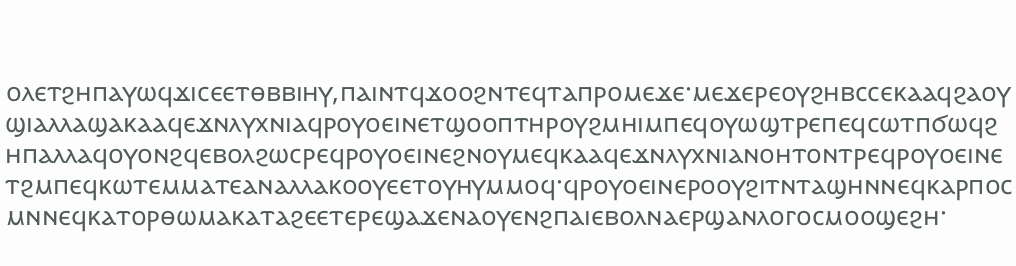ⲟⲗⲉⲧϩⲏⲡⲁⲩⲱϥϫⲓⲥⲉⲉⲧⲑⲃⲃⲓⲏⲩ,ⲡⲁⲓⲛⲧϥϫⲟⲟϩⲛⲧⲉϥⲧⲁⲡⲣⲟⲙⲉϫⲉ·ⲙⲉϫⲉⲣⲉⲟⲩϩⲏⲃⲥⲥⲉⲕⲁⲁϥϩⲁⲟⲩϣⲓⲁⲗⲗⲁϣⲁⲕⲁⲁϥⲉϫⲛⲗⲩⲭⲛⲓⲁϥⲣⲟⲩⲟⲉⲓⲛⲉⲧϣⲟⲟⲡⲧⲏⲣⲟⲩϩⲙⲏⲓⲙⲡⲉϥⲟⲩⲱϣⲧⲣⲉⲡⲉϥⲥⲱⲧⲡϭⲱϥϩⲏⲡⲁⲗⲗⲁϥⲟⲩⲟⲛϩϥⲉⲃⲟⲗϩⲱⲥⲣⲉϥⲣⲟⲩⲟⲉⲓⲛⲉϩⲛⲟⲩⲙⲉϥⲕⲁⲁϥⲉϫⲛⲗⲩⲭⲛⲓⲁⲛⲟⲏⲧⲟⲛⲧⲣⲉϥⲣⲟⲩⲟⲉⲓⲛⲉⲧϩⲙⲡⲉϥⲕⲱⲧⲉⲙⲙⲁⲧⲉⲁⲛⲁⲗⲗⲁⲕⲟⲟⲩⲉⲉⲧⲟⲩⲏⲩⲙⲙⲟϥ·ϥⲣⲟⲩⲟⲉⲓⲛⲉⲣⲟⲟⲩϩⲓⲧⲛⲧⲁϣⲏⲛⲛⲉϥⲕⲁⲣⲡⲟⲥⲙⲛⲛⲉϥⲕⲁⲧⲟⲣⲑⲱⲙⲁⲕⲁⲧⲁϩⲉⲉⲧⲉⲣⲉϣⲁϫⲉⲛⲁⲟⲩⲉⲛϩⲡⲁⲓⲉⲃⲟⲗⲛⲁⲉⲣϣⲁⲛⲗⲟⲅⲟⲥⲙⲟⲟϣⲉϩⲏ·